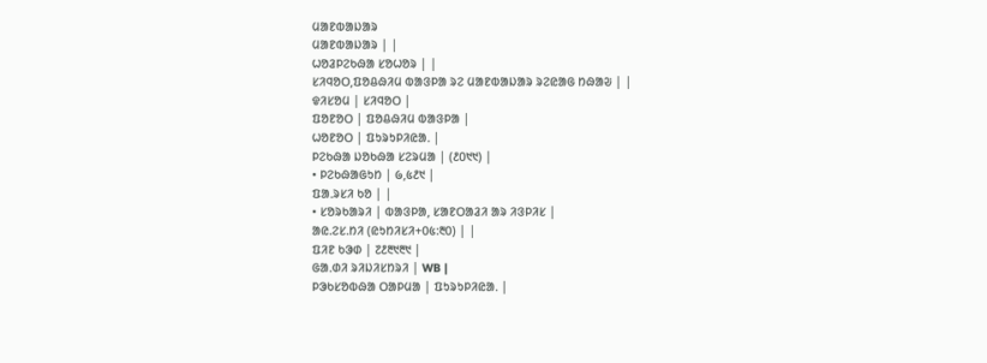ᱢᱟᱱᱵᱟᱡᱟᱨ
ᱢᱟᱱᱵᱟᱡᱟᱨ | |
ᱦᱚᱲᱞᱮᱠᱷᱟ ᱥᱚᱦᱚᱨ | |
ᱥᱤᱧᱚᱛ,ᱯᱚᱪᱷᱤᱢ ᱵᱟᱝᱞᱟ ᱨᱮ ᱢᱟᱱᱵᱟᱡᱟᱨ ᱨᱮᱭᱟᱜ ᱴᱷᱟᱶ | |
ᱫᱤᱥᱚᱢ | ᱥᱤᱧᱚᱛ |
ᱯᱚᱱᱚᱛ | ᱯᱚᱪᱷᱤᱢ ᱵᱟᱝᱞᱟ |
ᱦᱚᱱᱚᱛ | ᱯᱩᱨᱩᱞᱤᱭᱟᱹ |
ᱞᱮᱠᱷᱟ ᱡᱚᱠᱷᱟ ᱥᱮᱨᱢᱟ | (᱒᱐᱑᱑) |
• ᱞᱮᱠᱷᱟᱜᱩᱴ | ᱙,᱕᱒᱑ |
ᱯᱟᱹᱨᱥᱤ ᱠᱚ | |
• ᱥᱚᱨᱠᱟᱨᱤ | ᱵᱟᱝᱞᱟ, ᱥᱟᱱᱛᱟᱲᱤ ᱟᱨ ᱤᱝᱞᱤᱥ |
ᱟᱭ.ᱮᱥ.ᱴᱤ (ᱭᱩᱴᱤᱥᱤ+᱐᱕:᱓᱐) | |
ᱯᱤᱱ ᱠᱳᱰ | ᱗᱒᱓᱑᱓᱑ |
ᱜᱟᱹᱰᱤ ᱨᱤᱡᱤᱥᱴᱨᱤ | WB |
ᱞᱳᱠᱥᱚᱵᱷᱟ ᱛᱟᱞᱢᱟ | ᱯᱩᱨᱩᱞᱤᱭᱟᱹ |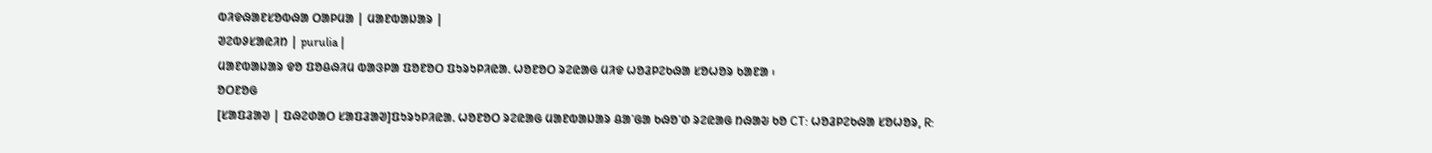ᱵᱤᱫᱷᱟᱱᱥᱚᱵᱷᱟ ᱛᱟᱞᱢᱟ | ᱢᱟᱱᱵᱟᱡᱟᱨ |
ᱣᱮᱵᱽᱥᱟᱭᱤᱴ | purulia |
ᱢᱟᱱᱵᱟᱡᱟᱨ ᱫᱚ ᱯᱚᱪᱷᱤᱢ ᱵᱟᱝᱞᱟ ᱯᱚᱱᱚᱛ ᱯᱩᱨᱩᱞᱤᱭᱟᱹ ᱦᱚᱱᱚᱛ ᱨᱮᱭᱟᱜ ᱢᱤᱫ ᱦᱚᱲᱞᱮᱠᱷᱟ ᱥᱚᱦᱚᱨ ᱠᱟᱱᱟ ᱾
ᱚᱛᱱᱚᱜ
[ᱥᱟᱯᱲᱟᱣ | ᱯᱷᱮᱰᱟᱛ ᱥᱟᱯᱲᱟᱣ]ᱯᱩᱨᱩᱞᱤᱭᱟᱹ ᱦᱚᱱᱚᱛ ᱨᱮᱭᱟᱜ ᱢᱟᱱᱵᱟᱡᱟᱨ ᱪᱟᱸᱜᱟ ᱠᱷᱚᱸᱰ ᱨᱮᱭᱟᱜ ᱴᱷᱟᱶ ᱠᱚ CT: ᱦᱚᱲᱞᱮᱠᱷᱟ ᱥᱚᱦᱚᱨ, R: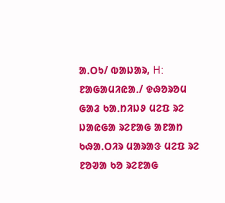ᱟᱹᱛᱩ/ ᱵᱟᱡᱟᱨ, H: ᱱᱟᱜᱟᱢᱤᱭᱟᱹ/ ᱫᱷᱚᱨᱚᱢ ᱜᱟᱲ ᱠᱟᱹᱴᱤᱡᱽ ᱢᱮᱯ ᱨᱮ ᱡᱟᱭᱜᱟ ᱨᱮᱱᱟᱜ ᱟᱱᱟᱴ ᱠᱷᱟᱹᱛᱤᱨ ᱢᱟᱨᱟᱝ ᱢᱮᱯ ᱨᱮ ᱱᱚᱣᱟ ᱠᱚ ᱨᱮᱱᱟᱜ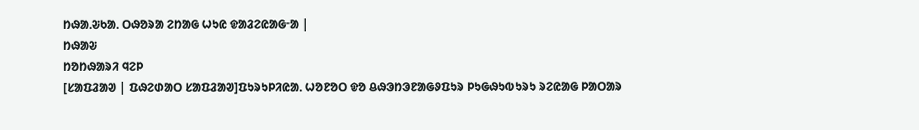ᱴᱷᱟᱹᱶᱠᱟᱹ ᱛᱷᱚᱨᱟ ᱮᱴᱟᱜ ᱦᱩᱭ ᱫᱟᱲᱮᱭᱟᱜᱼᱟ |
ᱴᱷᱟᱶ
ᱴᱚᱴᱷᱟᱨᱤ ᱧᱮᱞ
[ᱥᱟᱯᱲᱟᱣ | ᱯᱷᱮᱰᱟᱛ ᱥᱟᱯᱲᱟᱣ]ᱯᱩᱨᱩᱞᱤᱭᱟᱹ ᱦᱚᱱᱚᱛ ᱫᱚ ᱪᱷᱳᱴᱳᱱᱟᱜᱽᱯᱩᱨ ᱞᱩᱜᱷᱩᱵᱩᱨᱩ ᱨᱮᱭᱟᱜ ᱞᱟᱛᱟᱨ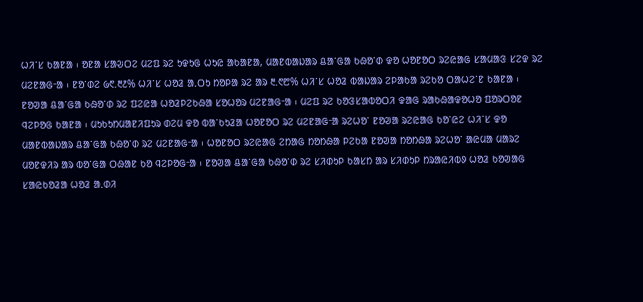ᱦᱤᱸᱥ ᱠᱟᱱᱟ ᱾ ᱚᱱᱟ ᱥᱟᱶᱛᱮ ᱢᱮᱯ ᱨᱮ ᱩᱫᱩᱜ ᱦᱩᱭ ᱟᱠᱟᱱᱟ, ᱢᱟᱱᱵᱟᱡᱟᱨ ᱪᱟᱸᱜᱟ ᱠᱷᱚᱸᱰ ᱫᱚ ᱦᱚᱱᱚᱛ ᱨᱮᱭᱟᱜ ᱥᱟᱢᱟᱝ ᱥᱮᱫ ᱨᱮ ᱢᱮᱱᱟᱜᱼᱟ ᱾ ᱱᱚᱸᱰᱮ ᱙᱖.᱓᱒% ᱦᱤᱸᱥ ᱦᱚᱲ ᱟᱹᱛᱩ ᱴᱚᱞᱟ ᱨᱮ ᱟᱨ ᱓.᱖᱘% ᱦᱤᱸᱥ ᱦᱚᱲ ᱵᱟᱡᱟᱨ ᱮᱞᱟᱠᱟ ᱨᱮᱠᱚ ᱛᱟᱦᱮᱸᱱ ᱠᱟᱱᱟ ᱾ ᱱᱚᱣᱟ ᱪᱟᱸᱜᱟ ᱠᱷᱚᱸᱰ ᱨᱮ ᱯᱮᱭᱟ ᱦᱚᱲᱞᱮᱠᱷᱟ ᱥᱚᱦᱚᱨ ᱢᱮᱱᱟᱜᱼᱟ ᱾ ᱢᱮᱯ ᱨᱮ ᱠᱚᱝᱥᱟᱵᱚᱛᱤ ᱫᱟᱜ ᱨᱟᱠᱷᱟᱫᱚᱦᱚ ᱯᱚᱨᱛᱚᱱ ᱧᱮᱞᱚᱜ ᱠᱟᱱᱟ ᱾ ᱢᱩᱠᱩᱴᱢᱟᱱᱤᱯᱩᱨ ᱰᱮᱢ ᱫᱚ ᱵᱟᱸᱠᱩᱲᱟ ᱦᱚᱱᱚᱛ ᱨᱮ ᱢᱮᱱᱟᱜᱼᱟ ᱨᱮᱦᱚᱸ ᱱᱚᱣᱟ ᱨᱮᱭᱟᱜ ᱠᱚᱸᱭᱮ ᱦᱤᱸᱥ ᱫᱚ ᱢᱟᱱᱵᱟᱡᱟᱨ ᱪᱟᱸᱜᱟ ᱠᱷᱚᱸᱰ ᱨᱮ ᱢᱮᱱᱟᱜᱼᱟ ᱾ ᱦᱚᱱᱚᱛ ᱨᱮᱭᱟᱜ ᱮᱴᱟᱜ ᱴᱚᱴᱷᱟ ᱞᱮᱠᱟ ᱱᱚᱣᱟ ᱴᱚᱴᱷᱟ ᱨᱮᱦᱚᱸ ᱟᱭᱢᱟ ᱢᱟᱨᱮ ᱢᱚᱱᱫᱤᱨ ᱟᱨ ᱵᱚᱸᱜᱟ ᱛᱷᱟᱱ ᱠᱚ ᱧᱮᱞᱚᱜᱼᱟ ᱾ ᱱᱚᱣᱟ ᱪᱟᱸᱜᱟ ᱠᱷᱚᱸᱰ ᱨᱮ ᱥᱤᱰᱩᱞ ᱠᱟᱥᱴ ᱟᱨ ᱥᱤᱰᱩᱞ ᱴᱨᱟᱭᱤᱵᱽ ᱦᱚᱲ ᱠᱚᱣᱟᱜ ᱥᱟᱭᱠᱚᱲᱟ ᱦᱚᱲ ᱟᱹᱰᱤ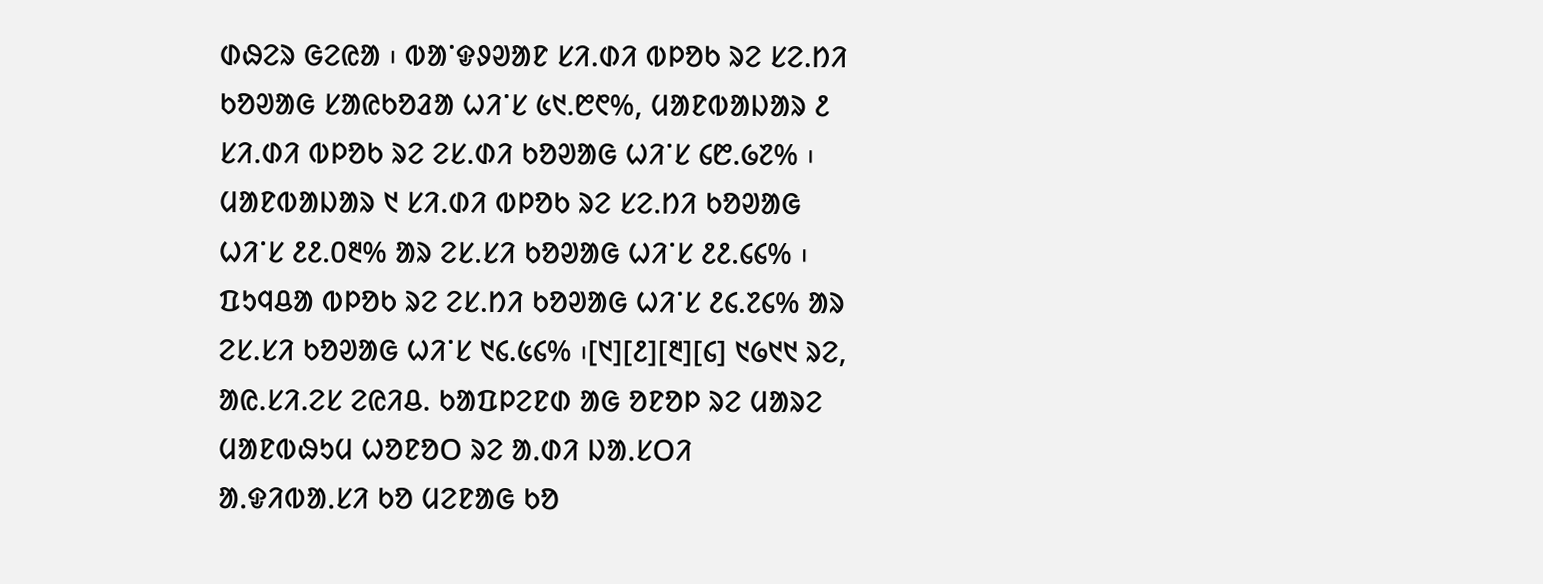ᱰᱷᱮᱨ ᱜᱮᱭᱟ ᱾ ᱵᱟᱸᱫᱽᱣᱟᱱ ᱥᱤ.ᱰᱤ ᱵᱞᱚᱠ ᱨᱮ ᱥᱮ.ᱴᱤ ᱠᱚᱣᱟᱜ ᱥᱟᱭᱠᱚᱲᱟ ᱦᱤᱸᱥ ᱕᱑.᱘᱖%, ᱢᱟᱱᱵᱟᱡᱟᱨ ᱒ ᱥᱤ.ᱰᱤ ᱵᱞᱚᱠ ᱨᱮ ᱮᱥ.ᱰᱤ ᱠᱚᱣᱟᱜ ᱦᱤᱸᱥ ᱔᱘.᱙᱗% ᱾ ᱢᱟᱱᱵᱟᱡᱟᱨ ᱑ ᱥᱤ.ᱰᱤ ᱵᱞᱚᱠ ᱨᱮ ᱥᱮ.ᱴᱤ ᱠᱚᱣᱟᱜ ᱦᱤᱸᱥ ᱒᱒.᱐᱓% ᱟᱨ ᱮᱥ.ᱥᱤ ᱠᱚᱣᱟᱜ ᱦᱤᱸᱥ ᱒᱒.᱔᱔% ᱾ ᱯᱩᱧᱪᱟ ᱵᱞᱚᱠ ᱨᱮ ᱮᱥ.ᱴᱤ ᱠᱚᱣᱟᱜ ᱦᱤᱸᱥ ᱒᱔.᱗᱔% ᱟᱨ ᱮᱥ.ᱥᱤ ᱠᱚᱣᱟᱜ ᱦᱤᱸᱥ ᱑᱔.᱕᱔% ᱾[᱑][᱒][᱓][᱔] ᱑᱙᱑᱑ ᱨᱮ, ᱟᱭ.ᱥᱤ.ᱮᱥ ᱮᱭᱤᱪ. ᱠᱟᱯᱞᱮᱱᱰ ᱟᱜ ᱚᱱᱚᱞ ᱨᱮ ᱢᱟᱨᱮ ᱢᱟᱱᱵᱷᱩᱢ ᱦᱚᱱᱚᱛ ᱨᱮ ᱟᱹᱰᱤ ᱡᱟᱹᱥᱛᱤ ᱟᱹᱫᱤᱵᱟᱹᱥᱤ ᱠᱚ ᱢᱮᱱᱟᱜ ᱠᱚ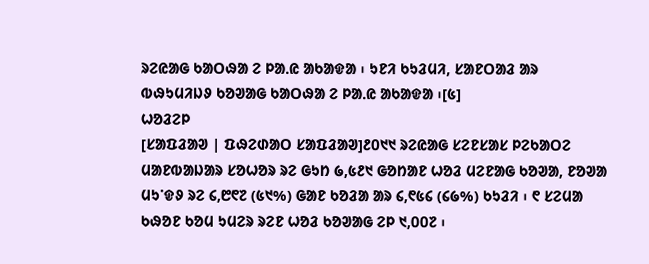ᱨᱮᱭᱟᱜ ᱠᱟᱛᱷᱟ ᱮ ᱞᱟᱹᱭ ᱟᱠᱟᱫᱟ ᱾ ᱩᱱᱤ ᱠᱩᱲᱢᱤ, ᱥᱟᱱᱛᱟᱲ ᱟᱨ ᱵᱷᱩᱢᱤᱡᱽ ᱠᱚᱣᱟᱜ ᱠᱟᱛᱷᱟ ᱮ ᱞᱟᱹᱭ ᱟᱠᱟᱫᱟ ᱾[᱕]
ᱦᱚᱲᱮᱞ
[ᱥᱟᱯᱲᱟᱣ | ᱯᱷᱮᱰᱟᱛ ᱥᱟᱯᱲᱟᱣ]᱒᱐᱑᱑ ᱨᱮᱭᱟᱜ ᱥᱮᱱᱥᱟᱥ ᱞᱮᱠᱟᱛᱮ ᱢᱟᱱᱵᱟᱡᱟᱨ ᱥᱚᱦᱚᱨ ᱨᱮ ᱜᱩᱴ ᱙,᱕᱒᱑ ᱜᱚᱴᱟᱱ ᱦᱚᱲ ᱢᱮᱱᱟᱜ ᱠᱚᱣᱟ, ᱱᱚᱣᱟ ᱢᱩᱸᱫᱽ ᱨᱮ ᱔,᱘᱖᱗ (᱕᱑%) ᱜᱟᱱ ᱠᱚᱲᱟ ᱟᱨ ᱔,᱖᱕᱔ (᱔᱙%) ᱠᱩᱲᱤ ᱾ ᱖ ᱥᱮᱢᱟ ᱠᱷᱚᱱ ᱠᱚᱢ ᱩᱢᱮᱨ ᱨᱮᱱ ᱦᱚᱲ ᱠᱚᱣᱟᱜ ᱮᱞ ᱑,᱐᱐᱗ ᱾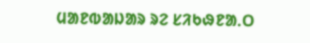ᱢᱟᱱᱵᱟᱡᱟᱨ ᱨᱮ ᱥᱤᱠᱷᱱᱟᱹᱛ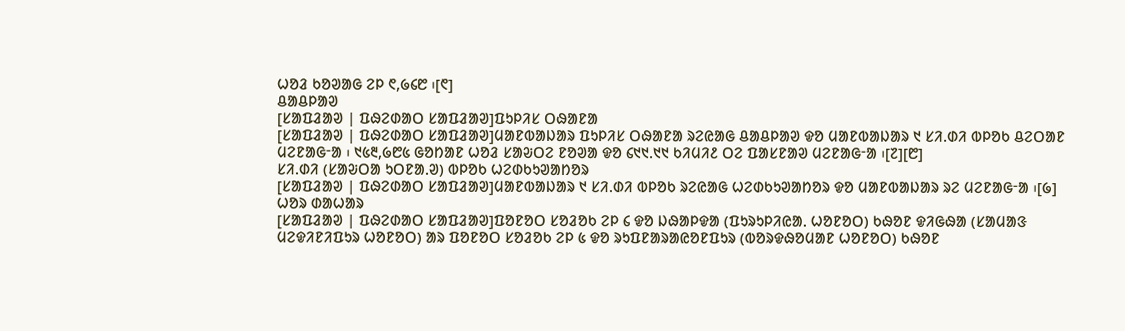ᱦᱚᱲ ᱠᱚᱣᱟᱜ ᱮᱞ ᱖,᱙᱔᱘ ᱾[᱖]
ᱪᱟᱪᱞᱟᱣ
[ᱥᱟᱯᱲᱟᱣ | ᱯᱷᱮᱰᱟᱛ ᱥᱟᱯᱲᱟᱣ]ᱯᱩᱞᱤᱥ ᱛᱷᱟᱱᱟ
[ᱥᱟᱯᱲᱟᱣ | ᱯᱷᱮᱰᱟᱛ ᱥᱟᱯᱲᱟᱣ]ᱢᱟᱱᱵᱟᱡᱟᱨ ᱯᱩᱞᱤᱥ ᱛᱷᱟᱱᱟ ᱨᱮᱭᱟᱜ ᱪᱟᱪᱞᱟᱣ ᱫᱚ ᱢᱟᱱᱵᱟᱡᱟᱨ ᱑ ᱥᱤ.ᱰᱤ ᱵᱞᱚᱠ ᱪᱮᱛᱟᱱ ᱢᱮᱱᱟᱜᱼᱟ ᱾ ᱑᱕᱓,᱙᱘᱕ ᱜᱚᱴᱟᱱ ᱦᱚᱲ ᱥᱟᱶᱛᱮ ᱱᱚᱣᱟ ᱫᱚ ᱔᱑᱑.᱑᱑ ᱠᱤᱢᱤ᱒ ᱛᱮ ᱯᱟᱥᱱᱟᱣ ᱢᱮᱱᱟᱜᱼᱟ ᱾[᱗][᱘]
ᱥᱤ.ᱰᱤ (ᱥᱟᱶᱛᱟ ᱩᱛᱱᱟᱹᱣ) ᱵᱞᱚᱠ ᱦᱮᱰᱠᱩᱣᱟᱴᱚᱨ
[ᱥᱟᱯᱲᱟᱣ | ᱯᱷᱮᱰᱟᱛ ᱥᱟᱯᱲᱟᱣ]ᱢᱟᱱᱵᱟᱡᱟᱨ ᱑ ᱥᱤ.ᱰᱤ ᱵᱞᱚᱠ ᱨᱮᱭᱟᱜ ᱦᱮᱰᱠᱩᱣᱟᱴᱚᱨ ᱫᱚ ᱢᱟᱱᱵᱟᱡᱟᱨ ᱨᱮ ᱢᱮᱱᱟᱜᱼᱟ ᱾[᱙]
ᱦᱚᱨ ᱰᱟᱦᱟᱨ
[ᱥᱟᱯᱲᱟᱣ | ᱯᱷᱮᱰᱟᱛ ᱥᱟᱯᱲᱟᱣ]ᱯᱚᱱᱚᱛ ᱥᱚᱲᱚᱠ ᱮᱞ ᱔ ᱫᱚ ᱡᱷᱟᱞᱫᱟ (ᱯᱩᱨᱩᱞᱤᱭᱟᱹ ᱦᱚᱱᱚᱛ) ᱠᱷᱚᱱ ᱫᱤᱜᱷᱟ (ᱥᱟᱢᱟᱝ ᱢᱮᱫᱤᱱᱤᱯᱩᱨ ᱦᱚᱱᱚᱛ) ᱟᱨ ᱯᱚᱱᱚᱛ ᱥᱚᱲᱚᱠ ᱮᱞ ᱕ ᱫᱚ ᱨᱩᱯᱱᱟᱨᱟᱭᱚᱱᱯᱩᱨ (ᱵᱚᱨᱫᱷᱚᱢᱟᱱ ᱦᱚᱱᱚᱛ) ᱠᱷᱚᱱ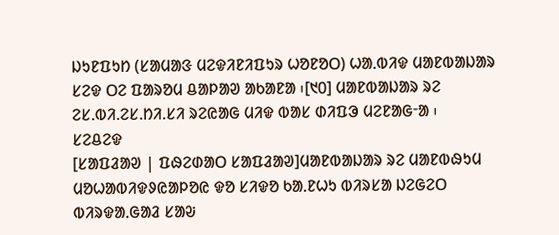ᱡᱩᱱᱯᱩᱴ (ᱥᱟᱢᱟᱝ ᱢᱮᱫᱤᱱᱤᱯᱩᱨ ᱦᱚᱱᱚᱛ) ᱦᱟᱹᱵᱤᱫ ᱢᱟᱱᱵᱟᱡᱟᱨ ᱥᱮᱫ ᱛᱮ ᱯᱟᱨᱚᱢ ᱪᱟᱞᱟᱣ ᱟᱠᱟᱱᱟ ᱾[᱑᱐] ᱢᱟᱱᱵᱟᱡᱟᱨ ᱨᱮ ᱮᱥ.ᱵᱤ.ᱮᱥ.ᱴᱤ.ᱥᱤ ᱨᱮᱭᱟᱜ ᱢᱤᱫ ᱵᱟᱥ ᱰᱤᱯᱳ ᱢᱮᱱᱟᱜᱼᱟ ᱾
ᱥᱮᱪᱮᱫ
[ᱥᱟᱯᱲᱟᱣ | ᱯᱷᱮᱰᱟᱛ ᱥᱟᱯᱲᱟᱣ]ᱢᱟᱱᱵᱟᱡᱟᱨ ᱨᱮ ᱢᱟᱱᱵᱷᱩᱢ ᱢᱚᱦᱟᱵᱤᱫᱽᱭᱟᱞᱚᱭ ᱫᱚ ᱥᱤᱫᱚ ᱠᱟᱹᱱᱦᱩ ᱵᱤᱨᱥᱟ ᱡᱮᱜᱮᱛ ᱵᱤᱨᱫᱟᱹᱜᱟᱲ ᱥᱟᱶ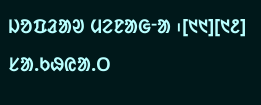ᱡᱚᱯᱲᱟᱣ ᱢᱮᱱᱟᱜᱼᱟ ᱾[᱑᱑][᱑᱒]
ᱥᱟ.ᱠᱷᱭᱟ.ᱛ